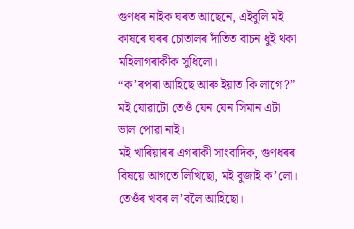গুণধৰ নাইক ঘৰত আছেনে, এইবুলি মই কাষৰে ঘৰৰ চোতালৰ দাঁতিত বাচন ধুই থকা মহিলাগৰাকীক সুধিলো।
“ক’ৰপৰা আহিছে আৰু ইয়াত কি লাগে?” মই যোৱাটো তেওঁ যেন যেন সিমান এটা ভাল পোৱা নাই।
মই খাৰিয়াৰৰ এগৰাকী সাংবাদিক, গুণধৰৰ বিষয়ে আগতে লিখিছো, মই বুজাই ক’লো। তেওঁৰ খবৰ ল’বলৈ আহিছো।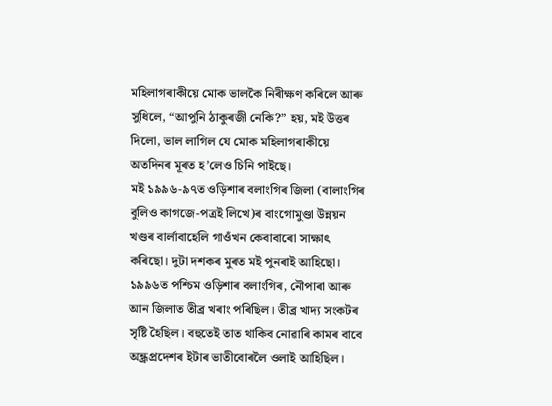মহিলাগৰাকীয়ে মোক ভালকৈ নিৰীক্ষণ কৰিলে আৰু সুধিলে, “আপুনি ঠাকুৰজী নেকি?” হয়, মই উত্তৰ দিলো, ভাল লাগিল যে মোক মহিলাগৰাকীয়ে অতদিনৰ মূৰত হ’লেও চিনি পাইছে।
মই ১৯৯৬-৯৭ত ওড়িশাৰ বলাংগিৰ জিলা (বালাংগিৰ বুলিও কাগজে-পত্ৰই লিখে)ৰ বাংগোমুণ্ডা উন্নয়ন খণ্ডৰ বাৰ্লাবাহেলি গাওঁখন কেবাবাৰো সাক্ষাৎ কৰিছো। দুটা দশকৰ মুৰত মই পুনৰাই আহিছো।
১৯৯৬ত পশ্চিম ওড়িশাৰ বলাংগিৰ, নৌপাৰা আৰু আন জিলাত তীব্ৰ খৰাং পৰিছিল। তীব্ৰ খাদ্য সংকটৰ সৃষ্টি হৈছিল। বহুতেই তাত থাকিব নোৱাৰি কামৰ বাবে অন্ধ্ৰপ্ৰদেশৰ ইটাৰ ভাতীবোৰলৈ ওলাই আহিছিল।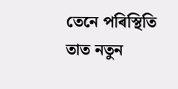তেনে পৰিস্থিতি তাত নতুন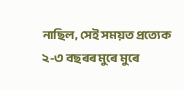নাছিল, সেই সময়ত প্ৰত্যেক ২-৩ বছৰৰ মুৰে মুৰে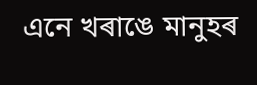এনে খৰাঙে মানুহৰ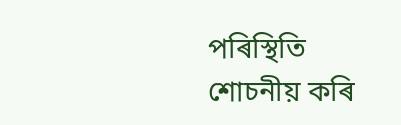পৰিস্থিতি শোচনীয় কৰি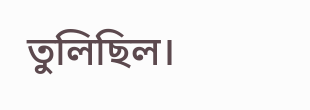তুলিছিল।